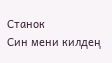Станок
Син мени килдең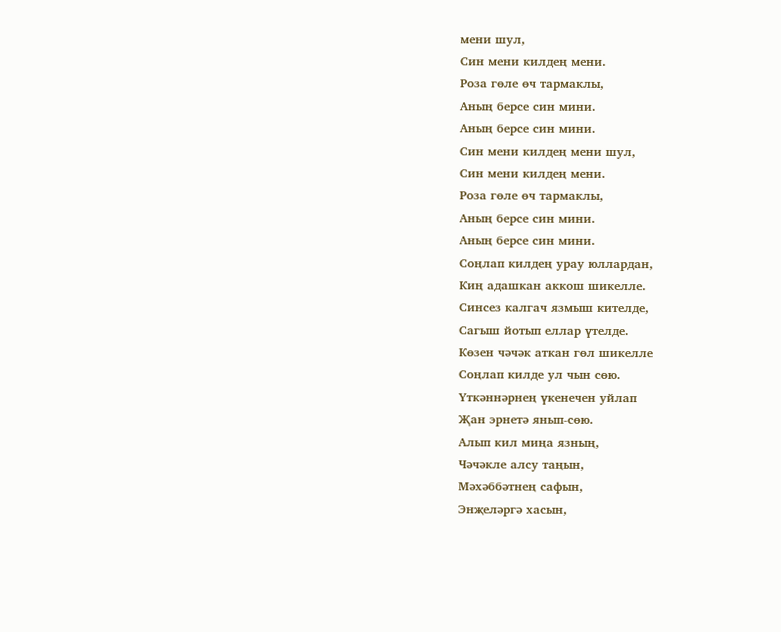мени шул,
Син мени килдең мени.
Роза гөле өч тармаклы,
Аның берсе син мини.
Аның берсе син мини.
Син мени килдең мени шул,
Син мени килдең мени.
Роза гөле өч тармаклы,
Аның берсе син мини.
Аның берсе син мини.
Соңлап килдең урау юллардан,
Киң адашкан аккош шикелле.
Синсез калгач язмыш кителде,
Сагыш йотып еллар үтелде.
Көзен чәчәк аткан гөл шикелле
Соңлап килде ул чын сөю.
Үткәннәрнең үкенечен уйлап
Җан эрнетә янып-сөю.
Алып кил миңа язның,
Чәчәкле алсу таңын,
Мәхәббәтнең сафын,
Энҗеләргә хасын,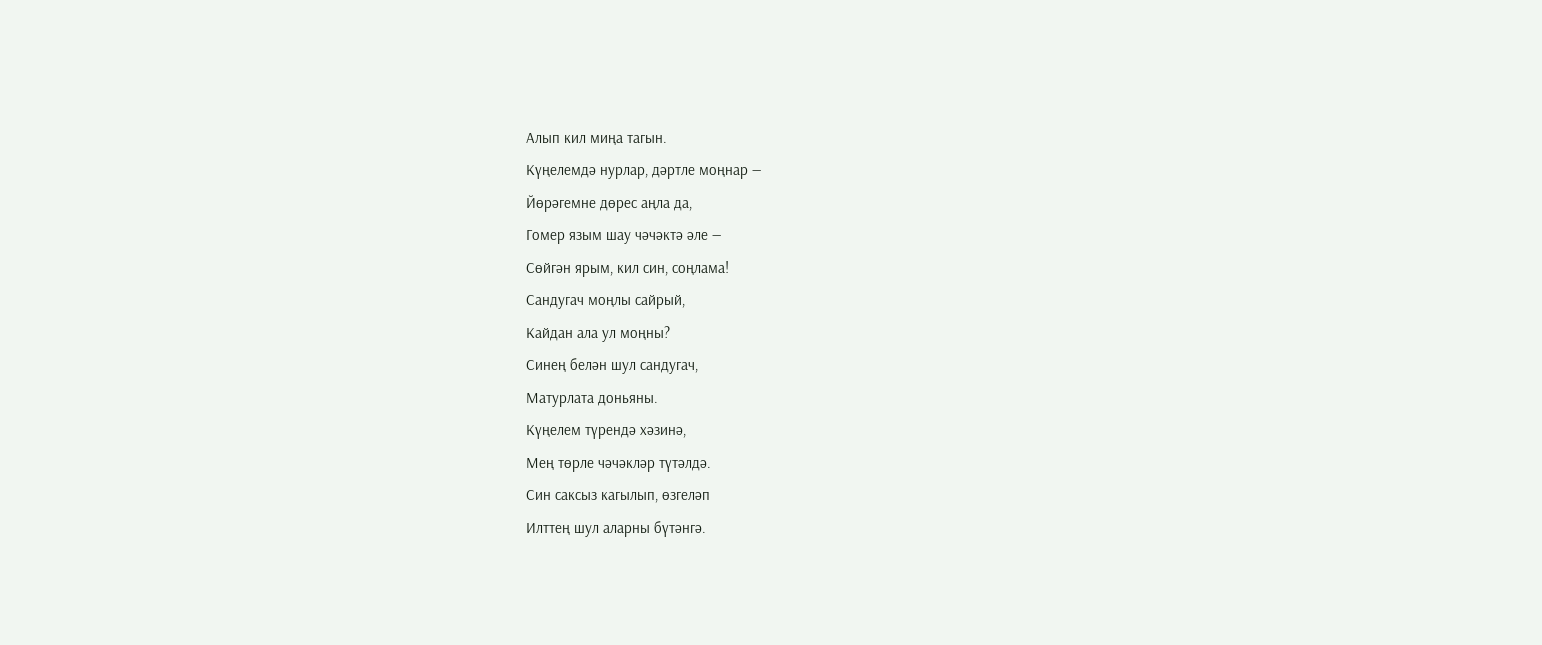Алып кил миңа тагын.
Күңелемдә нурлар, дәртле моңнар —
Йөрәгемне дөрес аңла да,
Гомер язым шау чәчәктә әле —
Сөйгән ярым, кил син, соңлама!
Сандугач моңлы сайрый,
Кайдан ала ул моңны?
Синең белән шул сандугач,
Матурлата доньяны.
Күңелем түрендә хәзинә,
Мең төрле чәчәкләр түтәлдә.
Син саксыз кагылып, өзгеләп
Илттең шул аларны бүтәнгә.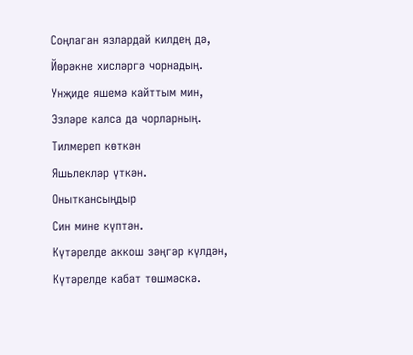Соңлаган язлардай килдең дә,
Йөрәкне хисләргә чорнадың.
Унҗиде яшемә кайттым мин,
Эзләре калса да чорларның.
Тилмереп көткән
Яшьлекләр үткән.
Оныткансыңдыр
Син мине күптән.
Күтәрелде аккош зәңгәр күлдән,
Күтәрелде кабат төшмәскә.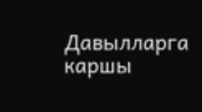Давылларга каршы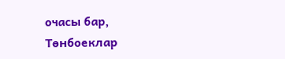очасы бар,
Төнбоеклар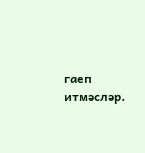гаеп итмәсләр.